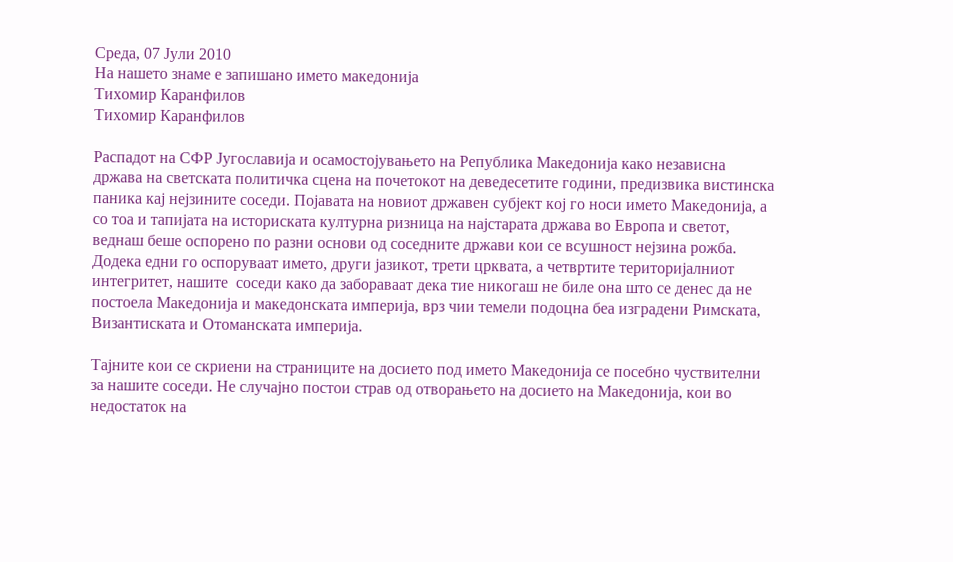Среда, 07 Јули 2010
На нашето знаме е запишано името македонија
Тихомир Каранфилов
Тихомир Каранфилов

Распадот на СФР Југославија и осамостојувањето на Република Македонија како независна држава на светската политичка сцена на почетокот на деведесетите години, предизвика вистинска паника кај нејзините соседи. Појавата на новиот државен субјект кој го носи името Македонија, а со тоа и тапијата на историската културна ризница на најстарата држава во Европа и светот, веднаш беше оспорено по разни основи од соседните држави кои се всушност нејзина рожба. Додека едни го оспоруваат името, други јазикот, трети црквата, а четвртите територијалниот интегритет, нашите  соседи како да забораваат дека тие никогаш не биле она што се денес да не постоела Македонија и македонската империја, врз чии темели подоцна беа изградени Римската, Византиската и Отоманската империја.

Тајните кои се скриени на страниците на досието под името Македонија се посебно чуствителни за нашите соседи. Не случајно постои страв од отворањето на досието на Македонија, кои во недостаток на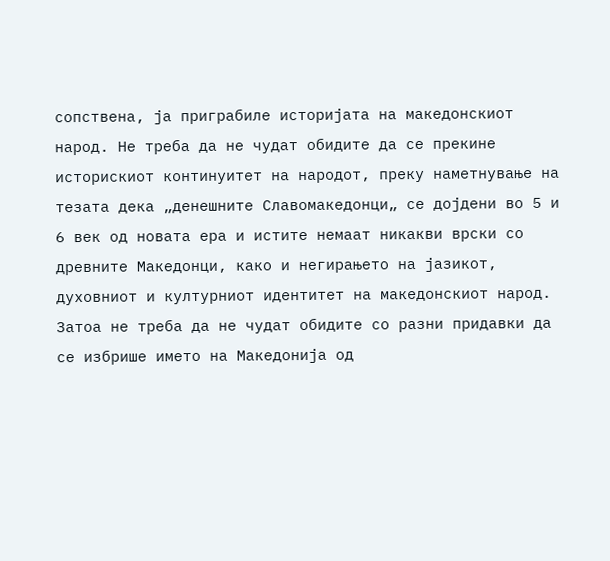сопствена, ја приграбиле историјата на македонскиот народ. Не треба да не чудат обидите да се прекине историскиот континуитет на народот, преку наметнување на тезата дека „денешните Славомакедонци„ се дојдени во 5 и 6 век од новата ера и истите немаат никакви врски со древните Македонци, како и негирањето на јазикот, духовниот и културниот идентитет на македонскиот народ. Затоа не треба да не чудат обидите со разни придавки да се избрише името на Македонија од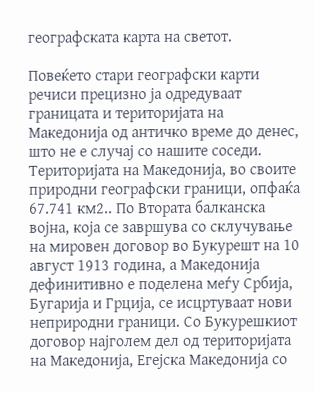географската карта на светот.

Повеќето стари географски карти речиси прецизно ја одредуваат границата и територијата на Македонија од античко време до денес, што не е случај со нашите соседи. Територијата на Македонија, во своите природни географски граници, опфаќа 67.741 км2.. По Втората балканска војна, која се завршува со склучување на мировен договор во Букурешт на 10 август 1913 година, а Македонија дефинитивно е поделена меѓу Србија, Бугарија и Грција, се исцртуваат нови неприродни граници. Со Букурешкиот договор најголем дел од територијата на Македонија, Егејска Македонија со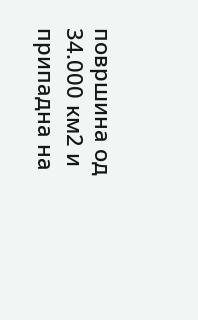површина од 34.000 км2 и припадна на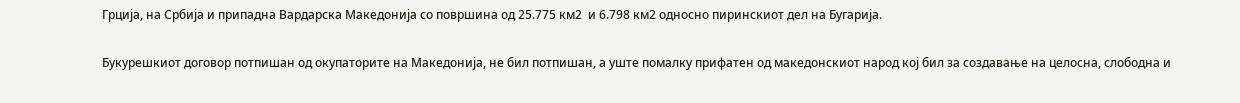Грција, на Србија и припадна Вардарска Македонија со површина од 25.775 км2  и 6.798 км2 односно пиринскиот дел на Бугарија.

Букурешкиот договор потпишан од окупаторите на Македонија, не бил потпишан, а уште помалку прифатен од македонскиот народ кој бил за создавање на целосна, слободна и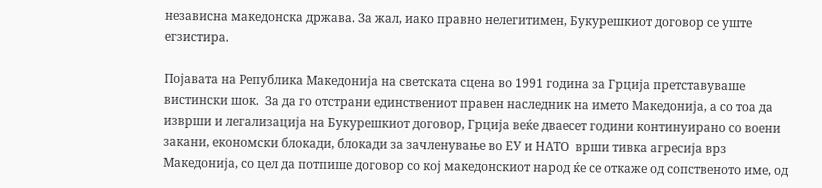независна македонска држава. За жал, иако правно нелегитимен, Букурешкиот договор се уште егзистира.

Појавата на Република Македонија на светската сцена во 1991 година за Грција претставуваше вистински шок.  За да го отстрани единствениот правен наследник на името Македонија, а со тоа да изврши и легализација на Букурешкиот договор, Грција веќе дваесет години континуирано со воени закани, економски блокади, блокади за зачленување во ЕУ и НАТО  врши тивка агресија врз Македонија, со цел да потпише договор со кој македонскиот народ ќе се откаже од сопственото име, од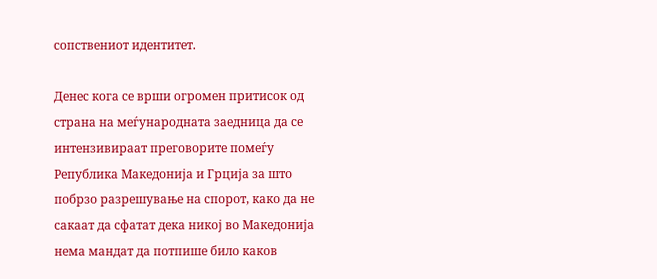сопствениот идентитет.

Денес кога се врши огромен притисок од страна на меѓународната заедница да се интензивираат преговорите помеѓу Република Македонија и Грција за што побрзо разрешување на спорот, како да не сакаат да сфатат дека никој во Македонија нема мандат да потпише било каков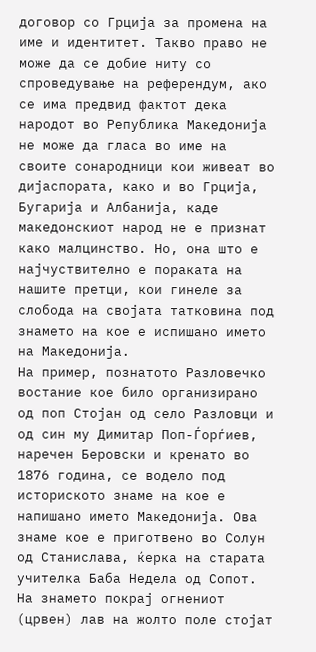договор со Грција за промена на име и идентитет. Такво право не може да се добие ниту со спроведување на референдум, ако се има предвид фактот дека народот во Република Македонија не може да гласа во име на своите сонародници кои живеат во дијаспората, како и во Грција, Бугарија и Албанија, каде македонскиот народ не е признат како малцинство. Но, она што е најчуствително е пораката на нашите претци, кои гинеле за слобода на својата татковина под знамето на кое е испишано името на Македонија.
На пример, познатото Разловечко востание кое било организирано од поп Стојан од село Разловци и од син му Димитар Поп-Ѓорѓиев, наречен Беровски и кренато во 1876 година, се водело под историското знаме на кое е напишано името Македонија. Ова знаме кое е приготвено во Солун од Станислава, ќерка на старата учителка Баба Недела од Сопот. На знамето покрај огнениот (црвен) лав на жолто поле стојат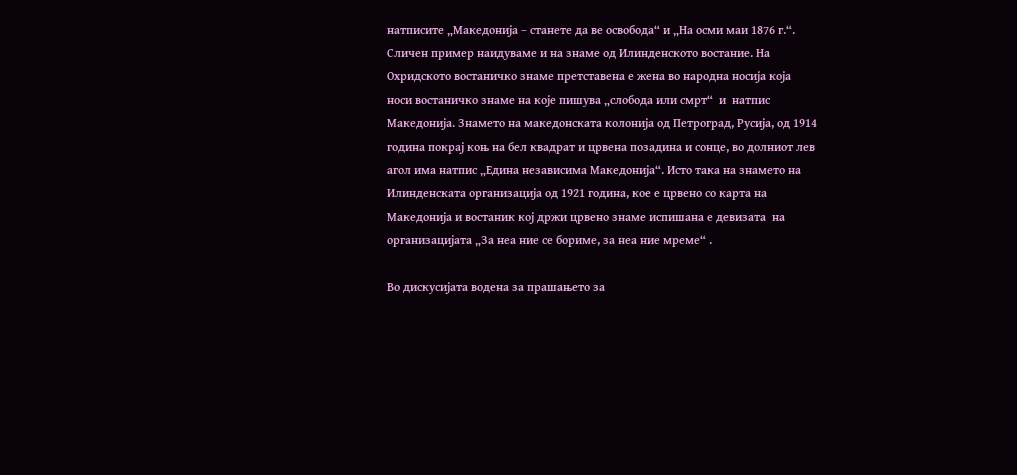натписите „Македонија – станете да ве освобода“ и „На осми маи 1876 г.“. Сличен пример наидуваме и на знаме од Илинденското востание. На Охридското востаничко знаме претставена е жена во народна носија која носи востаничко знаме на које пишува „слобода или смрт“  и  натпис Македонија. Знамето на македонската колонија од Петроград, Русија, од 1914 година покрај коњ на бел квадрат и црвена позадина и сонце, во долниот лев агол има натпис „Едина независима Македонија“. Исто така на знамето на Илинденската организација од 1921 година, кое е црвено со карта на Македонија и востаник кој држи црвено знаме испишана е девизата  на организацијата „За неа ние се бориме, за неа ние мреме“ .

Во дискусијата водена за прашањето за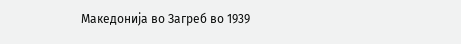Македонија во Загреб во 1939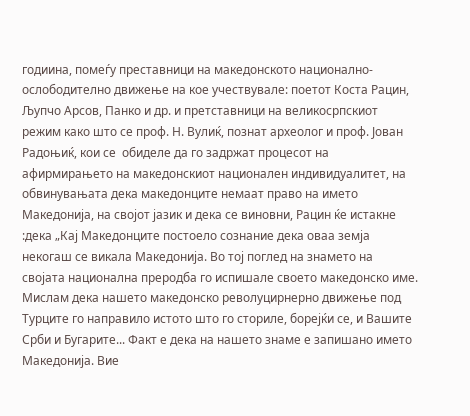годиина, помеѓу преставници на македонското национално-ослободително движење на кое учествувале: поетот Коста Рацин, Љупчо Арсов, Панко и др. и претставници на великосрпскиот режим како што се проф. Н. Вулиќ, познат археолог и проф. Јован Радоњиќ, кои се  обиделе да го задржат процесот на афирмирањето на македонскиот национален индивидуалитет, на обвинувањата дека македонците немаат право на името Македонија, на својот јазик и дека се виновни, Рацин ќе истакнe :дека „Кај Македонците постоело сознание дека оваа земја некогаш се викала Македонија. Во тој поглед на знамето на својата национална преродба го испишале своето македонско име. Мислам дека нашето македонско револуцирнерно движење под Турците го направило истото што го сториле, борејќи се, и Вашите Срби и Бугарите... Факт е дека на нашето знаме е запишано името Македонија. Вие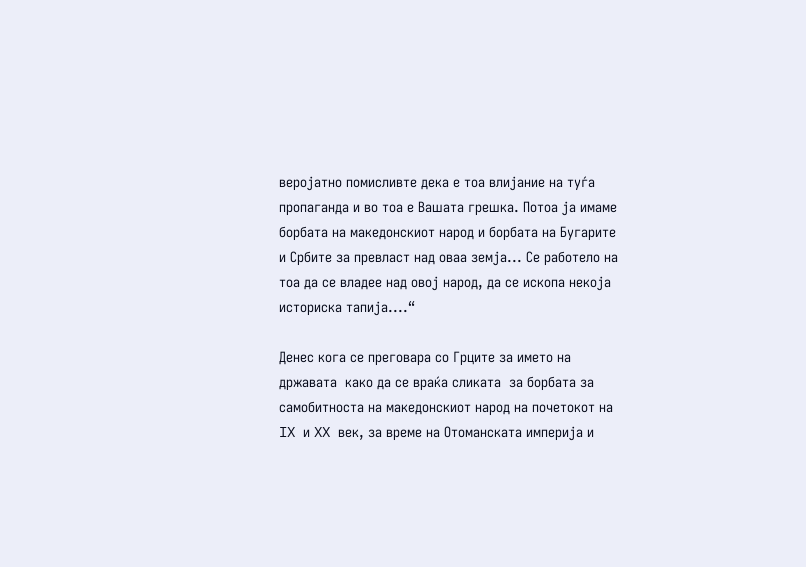веројатно помисливте дека е тоа влијание на туѓа пропаганда и во тоа е Вашата грешка. Потоа ја имаме борбата на македонскиот народ и борбата на Бугарите и Србите за превласт над оваа земја... Се работело на тоа да се владее над овој народ, да се ископа некоја историска тапија....“

Денес кога се преговара со Грците за името на државата  како да се враќа сликата  за борбата за самобитноста на македонскиот народ на почетокот на IX и XX век, за време на Отоманската империја и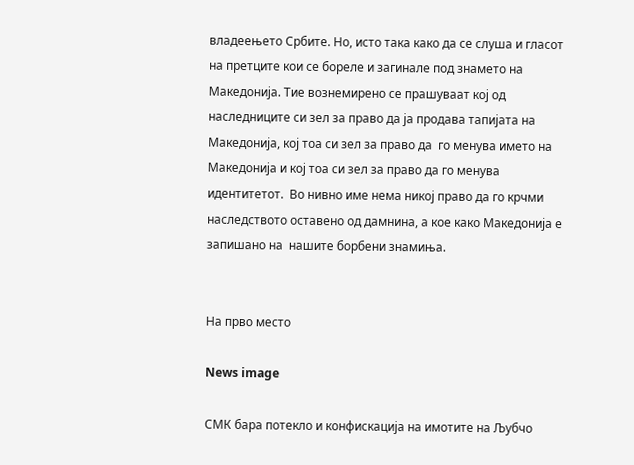владеењето Србите. Но, исто така како да се слуша и гласот на претците кои се бореле и загинале под знамето на Македонија. Тие вознемирено се прашуваат кој од наследниците си зел за право да ја продава тапијата на Македонија, кој тоа си зел за право да  го менува името на Македонија и кој тоа си зел за право да го менува идентитетот.  Во нивно име нема никој право да го крчми наследството оставено од дамнина, а кое како Македонија е запишано на  нашите борбени знамиња.


На прво место

News image

СМК бара потекло и конфискација на имотите на Љубчо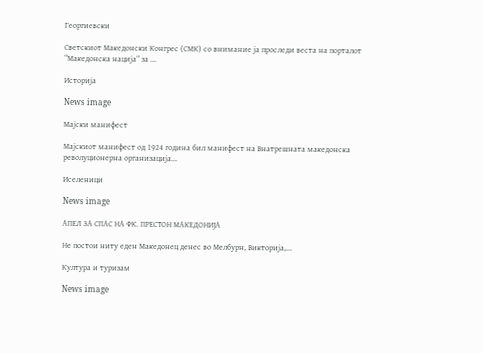Георгиевски

Светскиот Македонски Конгрес (СМК) со внимание ја проследи веста на порталот “Македонска нација“ за ...

Историја

News image

Мајски манифест

Мајскиот манифест од 1924 година бил манифест на Внатрешната македонска револуционерна организација...

Иселеници

News image

АПЕЛ ЗА СПАС НА ФК. ПРЕСТОН МАКЕДОНИЈА

Не постои ниту еден Македонец денес во Мелбурн, Викторија,...

Култура и туризам

News image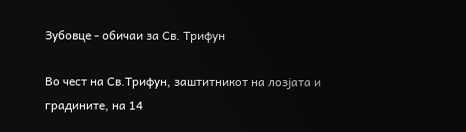Зубовце - обичаи за Св. Трифун

Во чест на Св.Трифун, заштитникот на лозјата и градините, на 14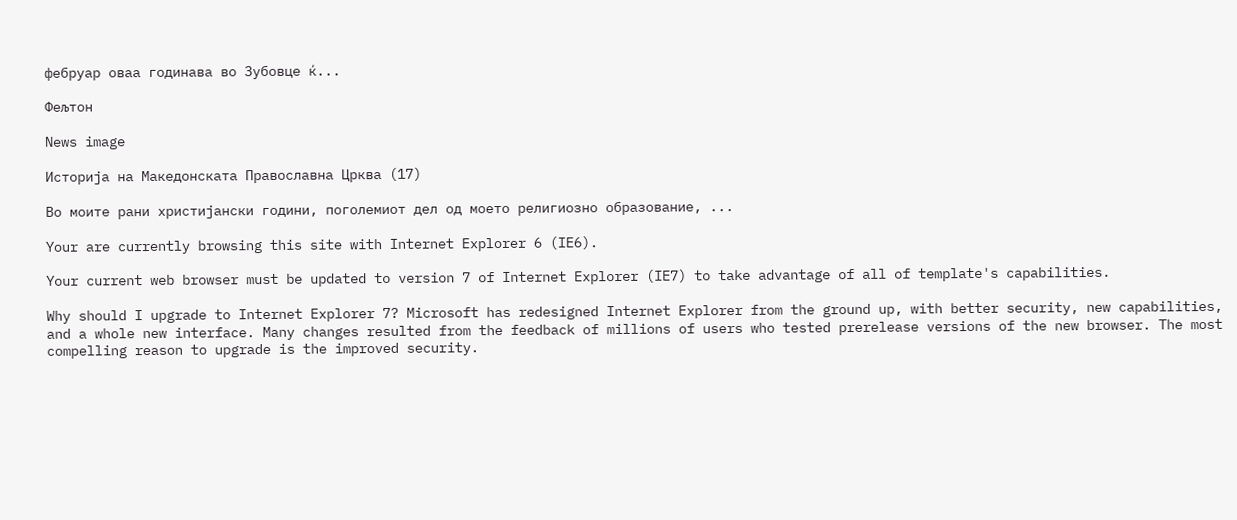фебруар оваа годинава во Зубовце ќ...

Фељтон

News image

Историја на Македонската Православна Црква (17)

Во моите рани христијански години, поголемиот дел од моето религиозно образование, ...

Your are currently browsing this site with Internet Explorer 6 (IE6).

Your current web browser must be updated to version 7 of Internet Explorer (IE7) to take advantage of all of template's capabilities.

Why should I upgrade to Internet Explorer 7? Microsoft has redesigned Internet Explorer from the ground up, with better security, new capabilities, and a whole new interface. Many changes resulted from the feedback of millions of users who tested prerelease versions of the new browser. The most compelling reason to upgrade is the improved security.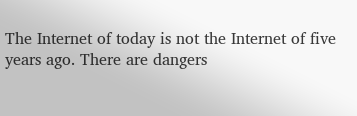The Internet of today is not the Internet of five years ago. There are dangers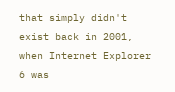that simply didn't exist back in 2001, when Internet Explorer 6 was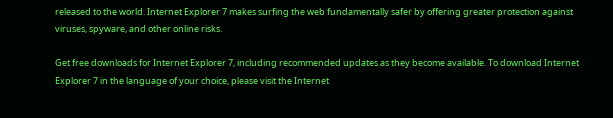released to the world. Internet Explorer 7 makes surfing the web fundamentally safer by offering greater protection against viruses, spyware, and other online risks.

Get free downloads for Internet Explorer 7, including recommended updates as they become available. To download Internet Explorer 7 in the language of your choice, please visit the Internet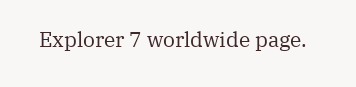Explorer 7 worldwide page.